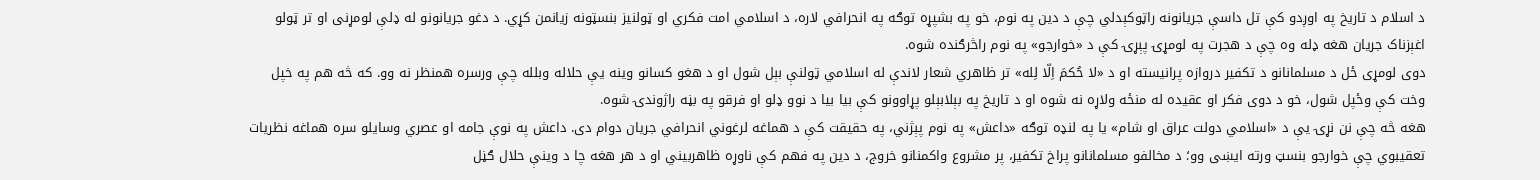د اسلام د تاریخ په اوږدو کې تل داسې جریانونه راټوکېدلي چې د دین په نوم، خو په بشپړه توګه په انحرافي لاره، د اسلامي امت فکري او ټولنیز بنسټونه زیانمن کړي. د دغو جریانونو له ډلې لومړنی او تر ټولو اغېزناک جریان هغه ډله وه چې د هجرت په لومړۍ پېړۍ کې د «خوارجو» په نوم راڅرګنده شوه.
دوی لومړی ځل د مسلمانانو د تکفیر دروازه پرانیسته او د «لا حُکمَ اِلّا لِله» تر ظاهري شعار لاندې له اسلامي ټولنې بېل شول او د هغو کسانو وینه یې حلاله وبلله چې ورسره همنظر نه وو. که څه هم په خپل وخت کې وځپل شول، خو د دوی فکر او عقیده له منځه ولاړه نه شوه او د تاریخ په بېلابېلو پړاوونو کې بیا بیا د نوو ډلو او فرقو په بڼه راژوندۍ شوه.
هغه څه چې نن نړۍ یې د «اسلامي دولت عراق او شام» یا په لنډه توګه «داعش» په نوم پېژني، په حقیقت کې د هماغه لرغوني انحرافي جریان دوام دی. داعش په نوې جامه او عصري وسایلو سره هماغه نظریات تعقیبوي چې خوارجو بنسټ ورته ایښی وو؛ د مخالفو مسلمانانو پراخ تکفیر، پر مشروع واکمنانو خروج، د دین په فهم کې ناوړه ظاهربیني او د هر هغه چا د وینې حلال ګڼل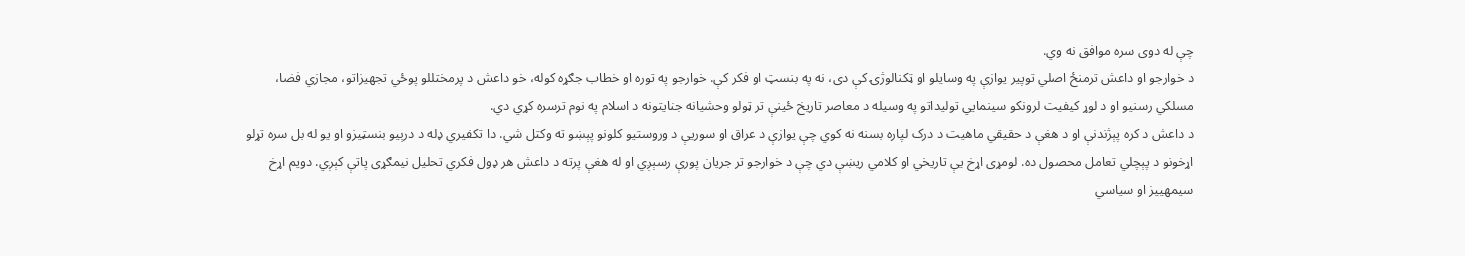چې له دوی سره موافق نه وي.
د خوارجو او داعش ترمنځ اصلي توپیر یوازې په وسایلو او ټکنالوژۍ کې دی، نه په بنسټ او فکر کې. خوارجو په توره او خطاب جګړه کوله، خو داعش د پرمختللو پوځي تجهیزاتو، مجازي فضا، مسلکي رسنیو او د لوړ کیفیت لرونکو سینمایي تولیداتو په وسیله د معاصر تاریخ ځینې تر ټولو وحشیانه جنایتونه د اسلام په نوم ترسره کړي دي.
د داعش د کره پېژندنې او د هغې د حقیقي ماهیت د درک لپاره بسنه نه کوي چې یوازې د عراق او سوریې د وروستیو کلونو پېښو ته وکتل شي. دا تکفیري ډله د درېیو بنسټیزو او یو له بل سره تړلو اړخونو د پېچلي تعامل محصول ده. لومړی اړخ یې تاریخي او کلامي ریښې دي چې د خوارجو تر جریان پورې رسېږي او له هغې پرته د داعش هر ډول فکري تحلیل نیمګړی پاتې کېږي. دویم اړخ سیمهییز او سیاسي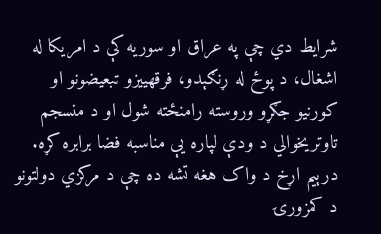شرایط دي چې په عراق او سوریه کې د امریکا له اشغال، د پوځ له ړنګېدو، فرقهییزو تبعیضونو او کورنیو جګړو وروسته رامنځته شول او د منسجم تاوتریخوالي د ودې لپاره یې مناسبه فضا برابره کړه.
درېیم اړخ د واک هغه تشه ده چې د مرکزي دولتونو د کمزورۍ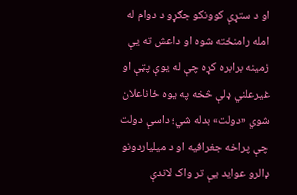او د ستړې کوونکو جګړو د دوام له امله رامنځته شوه او داعش ته یې زمینه برابره کړه چې له یوې پټې او غیرعلني ډلې څخه په یوه ځاناعلان شوي «دولت» بدله شي؛ داسې دولت چې پراخه جغرافیه او د میلیاردونو ډالرو عواید یې تر واک لاندې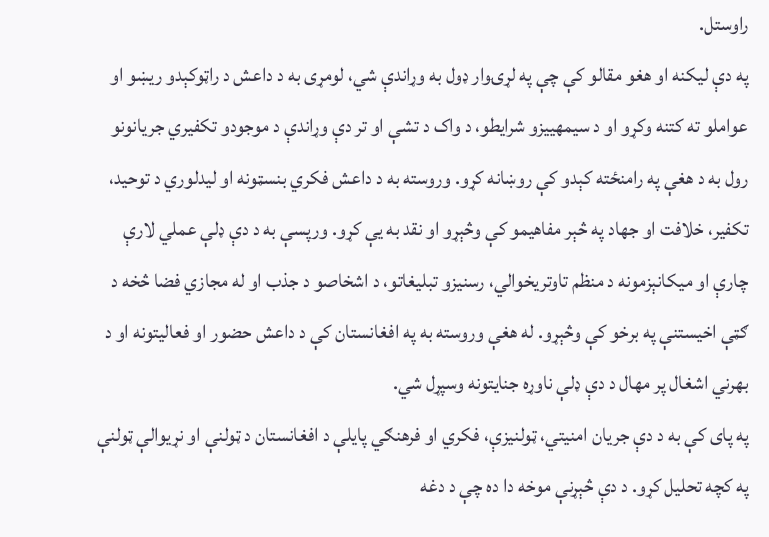راوستل.
په دې لیکنه او هغو مقالو کې چې په لړۍوار ډول به وړاندې شي، لومړی به د داعش د راټوکېدو ریښو او عواملو ته کتنه وکړو او د سیمهییزو شرایطو، د واک د تشې او تر دې وړاندې د موجودو تکفیري جریانونو رول به د هغې په رامنځته کېدو کې روښانه کړو. وروسته به د داعش فکري بنسټونه او لیدلوري د توحید، تکفیر، خلافت او جهاد په څېر مفاهیمو کې وڅېړو او نقد به یې کړو. ورپسې به د دې ډلې عملي لارې چارې او میکانېزمونه د منظم تاوتریخوالي، رسنیزو تبلیغاتو، د اشخاصو د جذب او له مجازي فضا څخه د ګټې اخیستنې په برخو کې وڅېړو. له هغې وروسته به په افغانستان کې د داعش حضور او فعالیتونه او د بهرني اشغال پر مهال د دې ډلې ناوړه جنایتونه وسپړل شي.
په پای کې به د دې جریان امنیتي، ټولنیزې، فکري او فرهنګي پایلې د افغانستان د ټولنې او نړیوالې ټولنې په کچه تحلیل کړو. د دې څېړنې موخه دا ده چې د دغه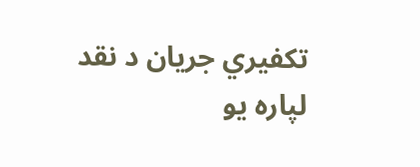تکفیري جریان د نقد لپاره یو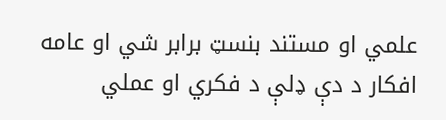علمي او مستند بنسټ برابر شي او عامه افکار د دې ډلې د فکري او عملي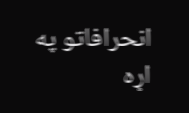انحرافاتو په اړه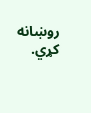روښانه کړي.